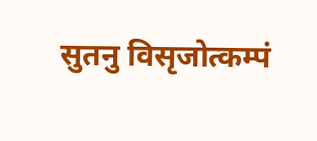सुतनु विसृजोत्कम्पं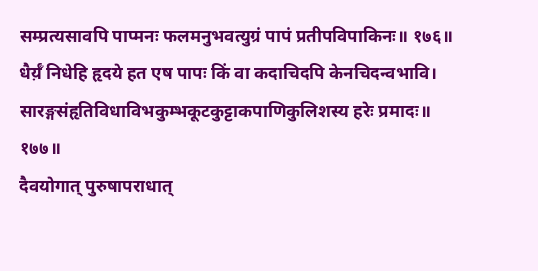सम्प्रत्यसावपि पाप्मनः फलमनुभवत्युग्रं पापं प्रतीपविपाकिनः॥ १७६॥
धैर्य़ँ निधेहि हृदये हत एष पापः किं वा कदाचिदपि केनचिदन्वभावि।
सारङ्गसंहृतिविधाविभकुम्भकूटकुट्टाकपाणिकुलिशस्य हरेः प्रमादः॥ १७७॥
दैवयोगात् पुरुषापराधात्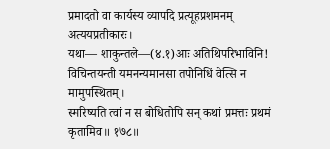प्रमादतो वा कार्यस्य व्यापदि प्रत्यूहप्रशमनम् अत्ययप्रतीकारः।
यथा— शाकुन्तले—(४.१)आः अतिथिपरिभाविनि!
विचिन्तयन्ती यमनन्यमानसा तपोनिधिं वेत्सि न मामुपस्थितम्।
स्मरिष्यति त्वां न स बोधितोपि सन् कथां प्रमत्तः प्रथमं कृतामिव॥ १७८॥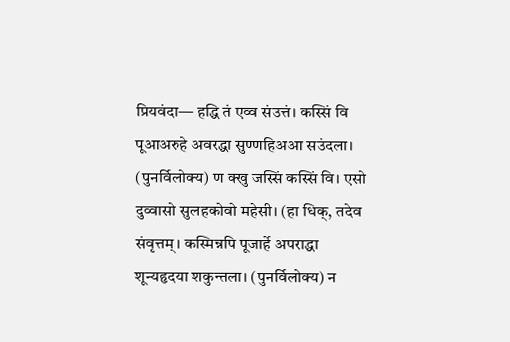प्रियवंदा— हद्धि तं एव्व संउत्तं। कस्सिं वि पूआअरुहे अवरद्धा सुण्णहिअआ सउंदला। (पुनर्विलोक्य) ण क्खु जस्सिं कस्सिं वि। एसो दुव्वासो सुलहकोवो महेसी। (हा धिक्, तदेव संवृत्तम्। कस्मिन्नपि पूजार्हे अपराद्धा शून्यहृदया शकुन्तला। (पुनर्विलोक्य) न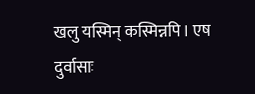खलु यस्मिन् कस्मिन्नपि। एष दुर्वासाः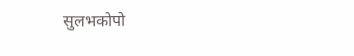सुलभकोपो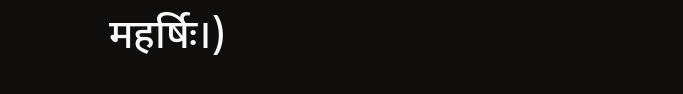महर्षिः।)